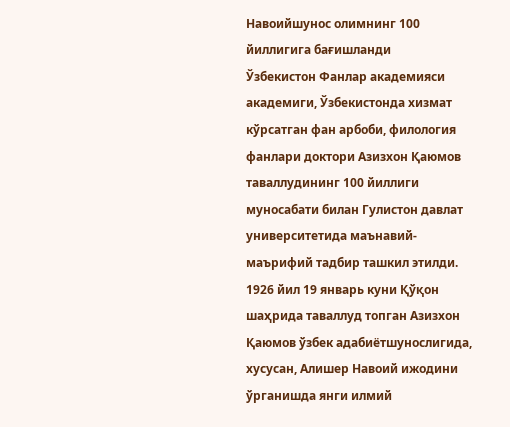Навоийшунос олимнинг 100 йиллигига бағишланди
Ўзбекистон Фанлар академияси академиги, Ўзбекистонда хизмат кўрсатган фан арбоби, филология фанлари доктори Азизхон Қаюмов таваллудининг 100 йиллиги муносабати билан Гулистон давлат университетида маънавий-маърифий тадбир ташкил этилди.
1926 йил 19 январь куни Қўқон шаҳрида таваллуд топган Азизхон Қаюмов ўзбек адабиётшунослигида, хусусан, Алишер Навоий ижодини ўрганишда янги илмий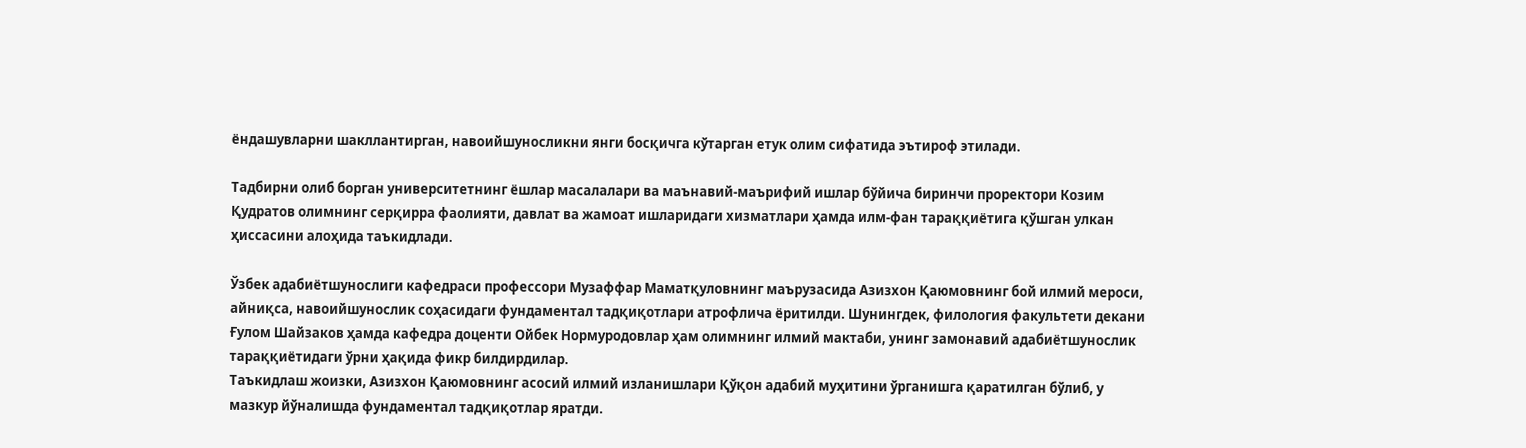ёндашувларни шакллантирган, навоийшуносликни янги босқичга кўтарган етук олим сифатида эътироф этилади.

Тадбирни олиб борган университетнинг ёшлар масалалари ва маънавий-маърифий ишлар бўйича биринчи проректори Козим Қудратов олимнинг серқирра фаолияти, давлат ва жамоат ишларидаги хизматлари ҳамда илм-фан тараққиётига қўшган улкан ҳиссасини алоҳида таъкидлади.

Ўзбек адабиётшунослиги кафедраси профессори Музаффар Маматқуловнинг маърузасида Азизхон Қаюмовнинг бой илмий мероси, айниқса, навоийшунослик соҳасидаги фундаментал тадқиқотлари атрофлича ёритилди. Шунингдек, филология факультети декани Ғулом Шайзаков ҳамда кафедра доценти Ойбек Нормуродовлар ҳам олимнинг илмий мактаби, унинг замонавий адабиётшунослик тараққиётидаги ўрни ҳақида фикр билдирдилар.
Таъкидлаш жоизки, Азизхон Қаюмовнинг асосий илмий изланишлари Қўқон адабий муҳитини ўрганишга қаратилган бўлиб, у мазкур йўналишда фундаментал тадқиқотлар яратди.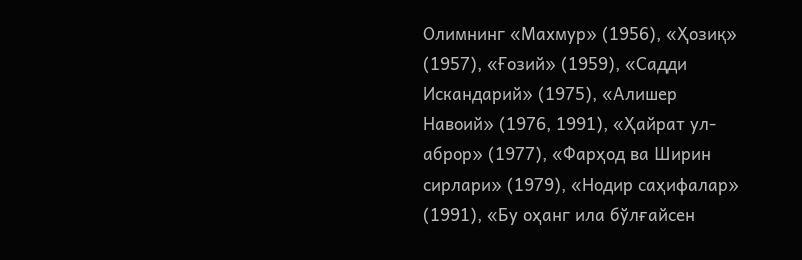Олимнинг «Махмур» (1956), «Ҳозиқ» (1957), «Ғозий» (1959), «Садди Искандарий» (1975), «Алишер Навоий» (1976, 1991), «Ҳайрат ул-аброр» (1977), «Фарҳод ва Ширин сирлари» (1979), «Нодир саҳифалар» (1991), «Бу оҳанг ила бўлғайсен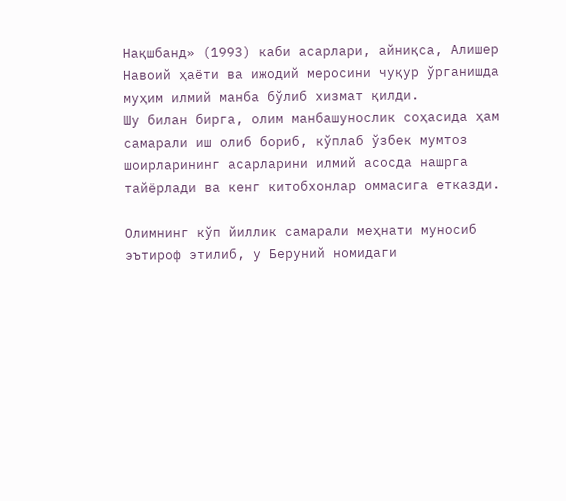Нақшбанд» (1993) каби асарлари, айниқса, Алишер Навоий ҳаёти ва ижодий меросини чуқур ўрганишда муҳим илмий манба бўлиб хизмат қилди.
Шу билан бирга, олим манбашунослик соҳасида ҳам самарали иш олиб бориб, кўплаб ўзбек мумтоз шоирларининг асарларини илмий асосда нашрга тайёрлади ва кенг китобхонлар оммасига етказди.

Олимнинг кўп йиллик самарали меҳнати муносиб эътироф этилиб, у Беруний номидаги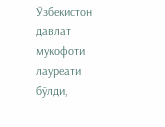Ўзбекистон давлат мукофоти лауреати бўлди,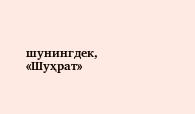шунингдек, «Шуҳрат»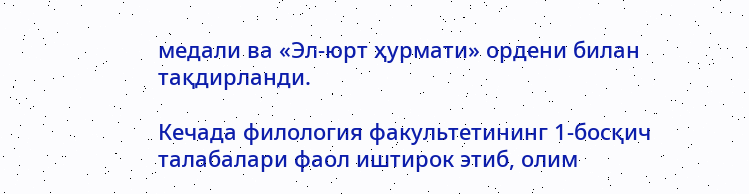медали ва «Эл-юрт ҳурмати» ордени билан тақдирланди.

Кечада филология факультетининг 1-босқич талабалари фаол иштирок этиб, олим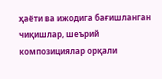ҳаёти ва ижодига бағишланган чиқишлар, шеърий композициялар орқали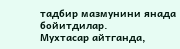тадбир мазмунини янада бойитдилар.
Мухтасар айтганда,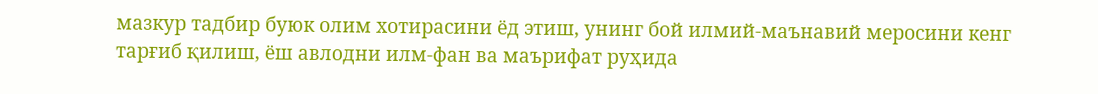мазкур тадбир буюк олим хотирасини ёд этиш, унинг бой илмий-маънавий меросини кенг тарғиб қилиш, ёш авлодни илм-фан ва маърифат руҳида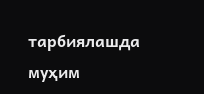тарбиялашда муҳим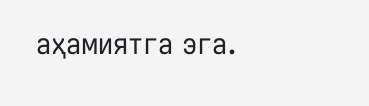аҳамиятга эга.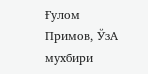Ғулом Примов, ЎзА мухбири